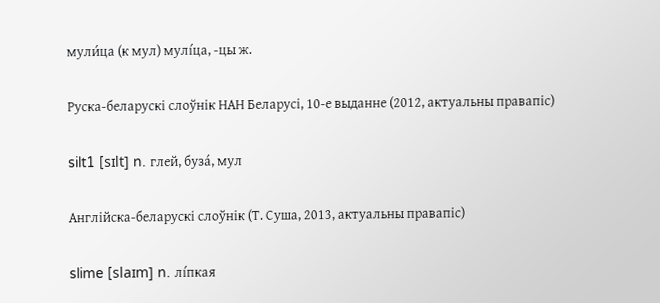мули́ца (к мул) мулі́ца, -цы ж.

Руска-беларускі слоўнік НАН Беларусі, 10-е выданне (2012, актуальны правапіс)

silt1 [sɪlt] n. глей, буза́, мул

Англійска-беларускі слоўнік (Т. Суша, 2013, актуальны правапіс)

slime [slaɪm] n. лі́пкая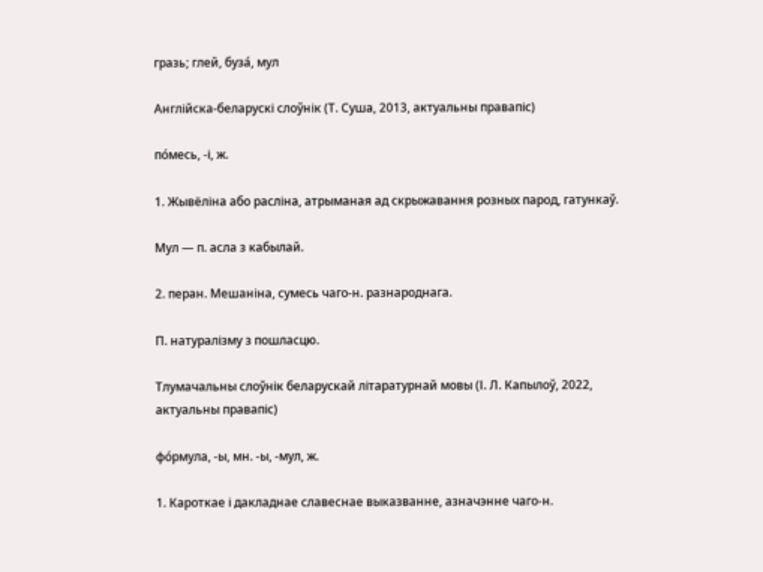гразь; глей, буза́, мул

Англійска-беларускі слоўнік (Т. Суша, 2013, актуальны правапіс)

по́месь, -і, ж.

1. Жывёліна або расліна, атрыманая ад скрыжавання розных парод, гатункаў.

Мул — п. асла з кабылай.

2. перан. Мешаніна, сумесь чаго-н. разнароднага.

П. натуралізму з пошласцю.

Тлумачальны слоўнік беларускай літаратурнай мовы (І. Л. Капылоў, 2022, актуальны правапіс)

фо́рмула, -ы, мн. -ы, -мул, ж.

1. Кароткае і дакладнае славеснае выказванне, азначэнне чаго-н.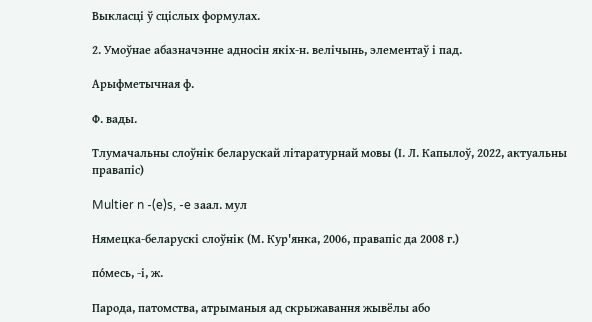Выкласці ў сціслых формулах.

2. Умоўнае абазначэнне адносін якіх-н. велічынь, элементаў і пад.

Арыфметычная ф.

Ф. вады.

Тлумачальны слоўнік беларускай літаратурнай мовы (І. Л. Капылоў, 2022, актуальны правапіс)

Multier n -(e)s, -e заал. мул

Нямецка-беларускі слоўнік (М. Кур'янка, 2006, правапіс да 2008 г.)

по́месь, ‑і, ж.

Парода, патомства, атрыманыя ад скрыжавання жывёлы або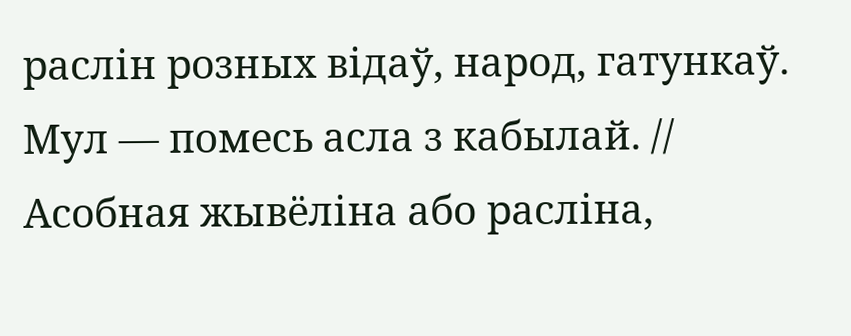раслін розных відаў, народ, гатункаў. Мул — помесь асла з кабылай. // Асобная жывёліна або расліна,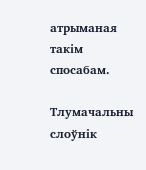атрыманая такім спосабам.

Тлумачальны слоўнік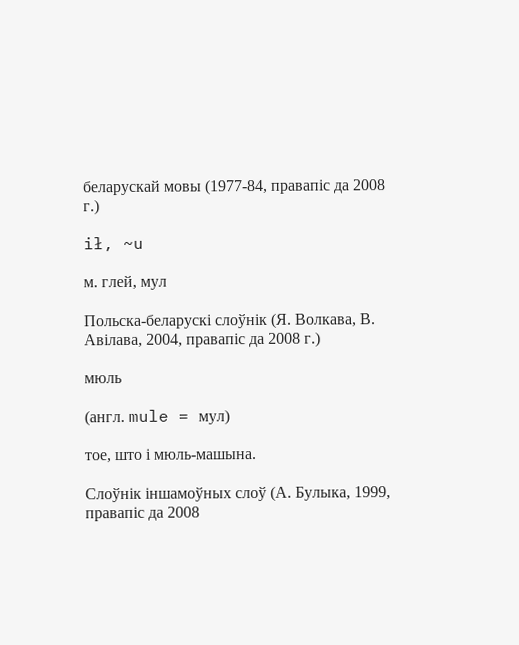беларускай мовы (1977-84, правапіс да 2008 г.)

ił, ~u

м. глей, мул

Польска-беларускі слоўнік (Я. Волкава, В. Авілава, 2004, правапіс да 2008 г.)

мюль

(англ. mule = мул)

тое, што і мюль-машына.

Слоўнік іншамоўных слоў (А. Булыка, 1999, правапіс да 2008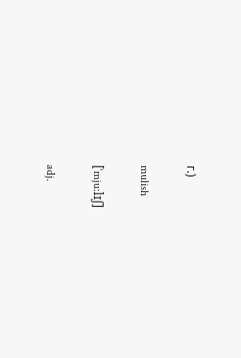г.)

mulish

[ˈmju:lɪʃ]

adj.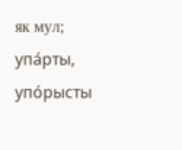як мул; упа́рты, упо́рысты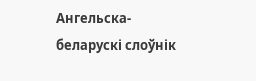Ангельска-беларускі слоўнік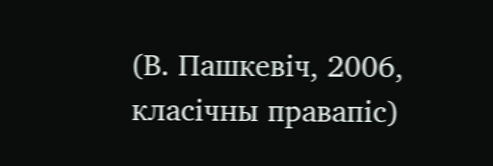(В. Пашкевіч, 2006, класічны правапіс)